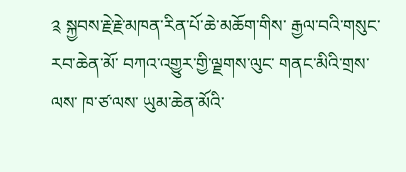༉ སྐྱབས་རྗེ་རྗེ་མཁན་རིན་པོ་ཆེ་མཆོག་གིས་ རྒྱལ་བའི་གསུང་རབ་ཆེན་མོ་ བཀའ་འགྱུར་གྱི་ལྗགས་ལུང་ གནང་མིའི་གྲས་ལས་ ཁ་ཙ་ལས་ ཡུམ་ཆེན་མོའི་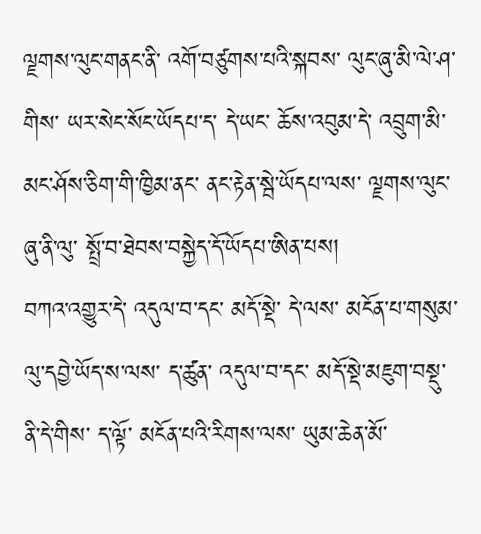ལྗགས་ལུང་གནང་ནི་ འགོ་བཙུགས་པའི་སྐབས་ ལུང་ཞུ་མི་ལེ་ཤ་གིས་ ཡར་སེང་སོང་ཡོདཔ་ད་ དེ་ཡང་ ཆོས་འབུམ་དེ་ འབྲུག་མི་མང་ཤོས་ཅིག་གི་ཁྱིམ་ནང་ ནང་རྟེན་སྦེ་ཡོདཔ་ལས་ ལྗགས་ལུང་ཞུ་ནི་ལུ་ སྤྲོ་བ་ཐེབས་བསྐྱེད་དོ་ཡོདཔ་ཨིན་པས།
བཀའ་འགྱུར་དེ་ འདུལ་བ་དང་ མདོ་སྡེ་ དེ་ལས་ མངོན་པ་གསུམ་ལུ་དབྱེ་ཡོད་ས་ལས་ ད་ཚུན་ འདུལ་བ་དང་ མདོ་སྡེ་མཇུག་བསྡུ་ནི་དེ་གིས་ ད་ལྟོ་ མངོན་པའི་རིགས་ལས་ ཡུམ་ཆེན་མོ་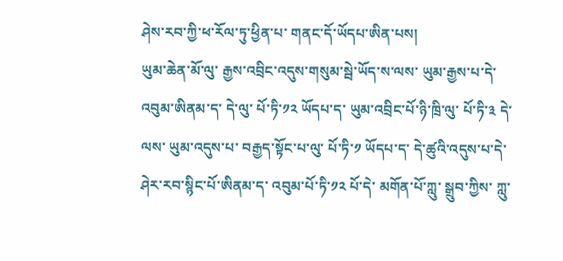ཤེས་རབ་ཀྱི་ཕ་རོལ་ཏུ་ཕྱིན་པ་ གནང་དོ་ཡོདཔ་ཨིན་པས།
ཡུམ་ཆེན་མོ་ལུ་ རྒྱས་འབྲིང་འདུས་གསུམ་སྦེ་ཡོད་ས་ལས་ ཡུམ་རྒྱས་པ་དེ་ འབུམ་ཨིནམ་ད་ དེ་ལུ་ པོ་ཏི་༡༢ ཡོདཔ་ད་ ཡུམ་འབྲིང་པོ་ཉི་ཁྲི་ལུ་ པོ་ཏི་༣ དེ་ལས་ ཡུམ་འདུས་པ་ བརྒྱད་སྟོང་པ་ལུ་ པོ་ཏི་༡ ཡོདཔ་ད་ དེ་ཚུའི་འདུས་པ་དེ་ ཤེར་རབ་སྙིང་པོ་ཨིནམ་ད་ འབུམ་པོ་ཏི་༡༢ པོ་དེ་ མགོན་པོ་ཀླུ་ སྒྲུབ་ཀྱིས་ ཀླུ་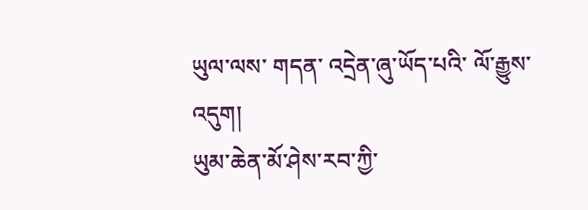ཡུལ་ལས་ གདན་ འདྲེན་ཞུ་ཡོད་པའི་ ལོ་རྒྱུས་ འདུག།
ཡུམ་ཆེན་མོ་ཤེས་རབ་ཀྱི་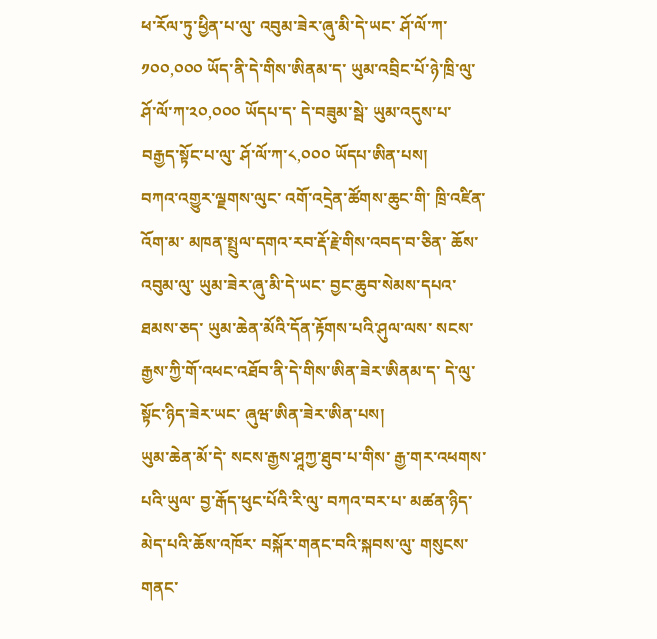ཕ་རོལ་ཏུ་ཕྱིན་པ་ལུ་ འབུམ་ཟེར་ཞུ་མི་དེ་ཡང་ ཤོ་ལོ་ཀ་༡༠༠,༠༠༠ ཡོད་ནི་དེ་གིས་ཨིནམ་ད་ ཡུམ་འབྲིང་པོ་ཉེ་ཁྲི་ལུ་ ཤོ་ལོ་ཀ་༢༠,༠༠༠ ཡོདཔ་ད་ དེ་བཟུམ་སྦེ་ ཡུམ་འདུས་པ་ བརྒྱད་སྟོང་པ་ལུ་ ཤོ་ལོ་ཀ་༨,༠༠༠ ཡོདཔ་ཨིན་པས།
བཀའ་འགྱུར་ལྗགས་ལུང་ འགོ་འདྲེན་ཚོགས་ཆུང་གི་ ཁྲི་འཛིན་འོག་མ་ མཁན་སྤྲུལ་དགའ་རབ་རྡོ་རྗེ་གིས་འབད་བ་ཅིན་ ཆོས་འབུམ་ལུ་ ཡུམ་ཟེར་ཞུ་མི་དེ་ཡང་ བྱང་ཆུབ་སེམས་དཔའ་ཐམས་ཅད་ ཡུམ་ཆེན་མོའི་དོན་རྟོགས་པའི་ཤུལ་ལས་ སངས་རྒྱས་ཀྱི་གོ་འཕང་འཐོབ་ནི་དེ་གིས་ཨིན་ཟེར་ཨིནམ་ད་ དེ་ལུ་ སྟོང་ཉིད་ཟེར་ཡང་ ཞུཝ་ཨིན་ཟེར་ཨིན་པས།
ཡུམ་ཆེན་མོ་དེ་ སངས་རྒྱས་ཤཱཀྱ་ཐུབ་པ་གིས་ རྒྱ་གར་འཕགས་པའི་ཡུལ་ བྱ་རྒོད་ཕུང་པོའི་རི་ལུ་ བཀའ་བར་པ་ མཚན་ཉིད་མེད་པའི་ཆོས་འཁོར་ བསྐོར་གནང་བའི་སྐབས་ལུ་ གསུངས་གནང་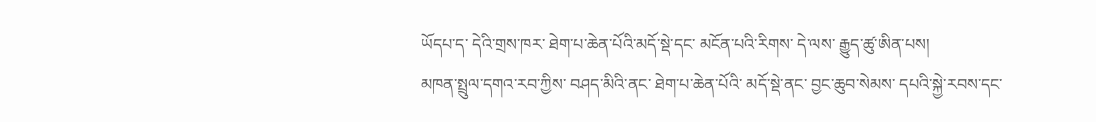ཡོདཔ་ད་ དེའི་གྲས་ཁར་ ཐེག་པ་ཆེན་པོའི་མདོ་སྡེ་དང་ མངོན་པའི་རིགས་ དེ་ལས་ རྒྱུད་ཚུ་ཨིན་པས།
མཁན་སྤྲུལ་དགའ་རབ་ཀྱིས་ བཤད་མིའི་ནང་ ཐེག་པ་ཆེན་པོའི་ མདོ་སྡེ་ནང་ བྱང་ཆུབ་སེམས་ དཔའི་སྐྱེ་རབས་དང་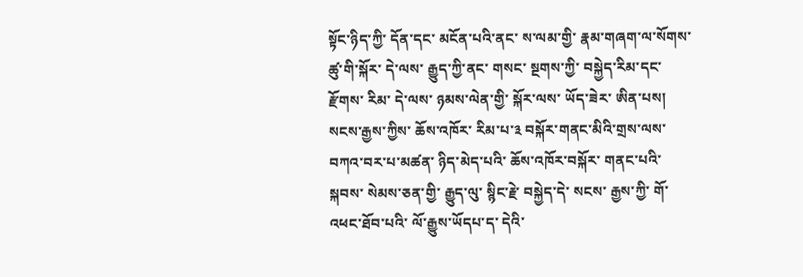སྟོང་ཉིད་ཀྱི་ དོན་དང་ མངོན་པའི་ནང་ ས་ལམ་གྱི་ རྣམ་གཞག་ལ་སོགས་ཚུ་གི་སྐོར་ དེ་ལས་ རྒྱུད་ཀྱི་ནང་ གསང་ སྔགས་ཀྱི་ བསྐྱེད་རིམ་དང་རྫོགས་ རིམ་ དེ་ལས་ ཉམས་ལེན་གྱི་ སྐོར་ལས་ ཡོད་ཟེར་ ཨིན་པས།
སངས་རྒྱས་ཀྱིས་ ཆོས་འཁོར་ རིམ་པ་༣ བསྐོར་གནང་མིའི་གྲས་ལས་ བཀའ་བར་པ་མཚན་ ཉིད་མེད་པའི་ ཆོས་འཁོར་བསྐོར་ གནང་པའི་སྐབས་ སེམས་ཅན་གྱི་ རྒྱུད་ལུ་ སྙིང་རྗེ་ བསྐྱེད་དེ་ སངས་ རྒྱས་ཀྱི་ གོ་ འཕང་ཐོབ་པའི་ ལོ་རྒྱུས་ཡོདཔ་ད་ དེའི་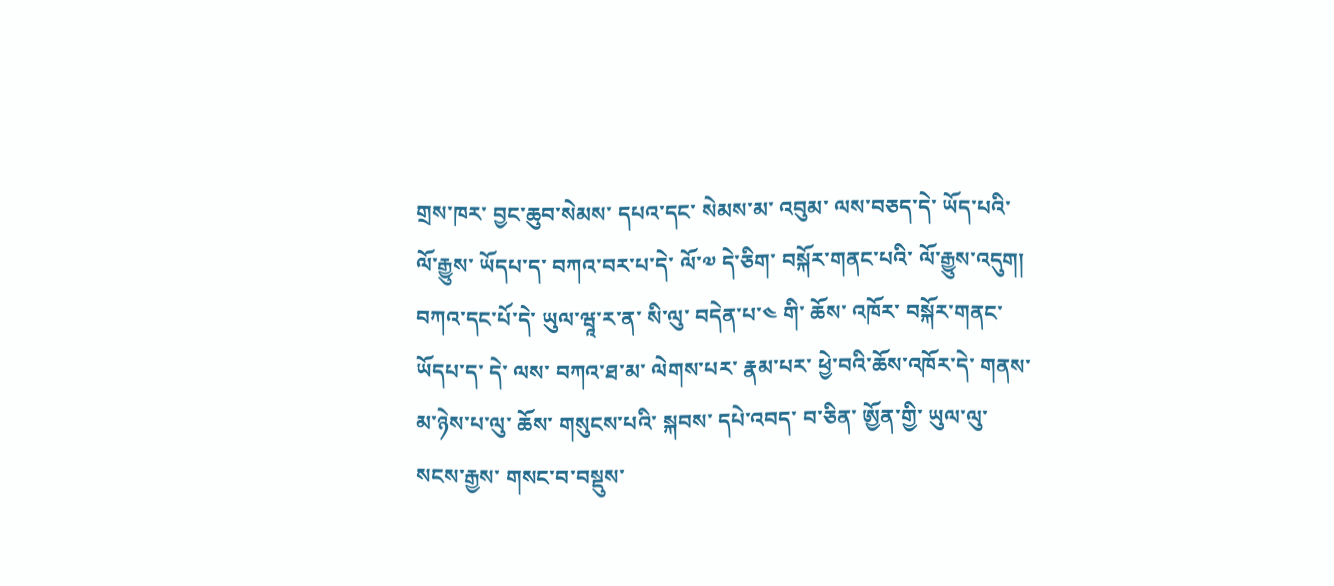གྲས་ཁར་ བྱང་ཆུབ་སེམས་ དཔའ་དང་ སེམས་མ་ འབུམ་ ལས་བཅད་དེ་ ཡོད་པའི་ ལོ་རྒྱུས་ ཡོདཔ་ད་ བཀའ་བར་པ་དེ་ ལོ་༧ དེ་ཅིག་ བསྐོར་གནང་པའི་ ལོ་རྒྱུས་འདུག།
བཀའ་དང་པོ་དེ་ ཡུལ་ཝཱ་ར་ན་ སི་ལུ་ བདེན་པ་༤ གི་ ཆོས་ འཁོར་ བསྐོར་གནང་ཡོདཔ་ད་ དེ་ ལས་ བཀའ་ཐ་མ་ ལེགས་པར་ རྣམ་པར་ ཕྱེ་བའི་ཆོས་འཁོར་དེ་ གནས་ མ་ཉེས་པ་ལུ་ ཆོས་ གསུངས་པའི་ སྐབས་ དཔེ་འབད་ བ་ཅིན་ ཨྱོན་གྱི་ ཡུལ་ལུ་ སངས་རྒྱས་ གསང་བ་བསྡུས་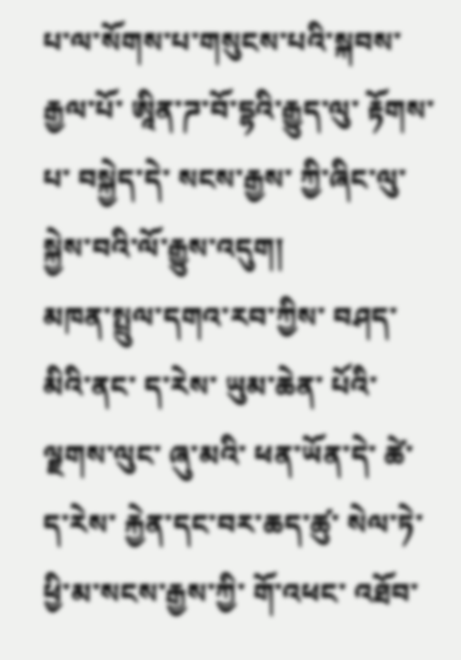པ་ལ་སོགས་པ་གསུངས་པའི་སྐབས་ རྒྱལ་པོ་ ཨཱིན་ཌ་བོ་དྷའི་རྒྱུད་ལུ་ རྟོགས་པ་ བསྐྱེད་དེ་ སངས་རྒྱས་ ཀྱི་ཞིང་ལུ་ སྐྱེས་བའི་ལོ་རྒྱུས་འདུག།
མཁན་སྤྲུལ་དགའ་རབ་ཀྱིས་ བཤད་མིའི་ནང་ ད་རེས་ ཡུམ་ཆེན་ པོའི་ལྗགས་ལུང་ ཞུ་མའི་ ཕན་ཡོན་དེ་ ཚེ་ད་རེས་ རྐྱེན་དང་བར་ཆད་ཚུ་ སེལ་ཏེ་ ཕྱི་མ་སངས་རྒྱས་ཀྱི་ གོ་འཕང་ འཐོབ་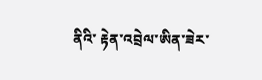ནིའི་ རྟེན་འབྲེལ་ཨིན་ཟེར་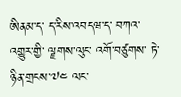ཨིནམ་ད་ ད་རིས་འབདཝ་ད་ བཀའ་ འགྱུར་གྱི་ ལྗགས་ལུང་ འགོ་བཙུགས་ ཏེ་ ཉིན་གྲངས་༧༤ ལང་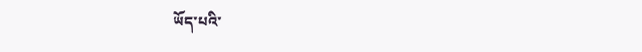ཡོད་པའི་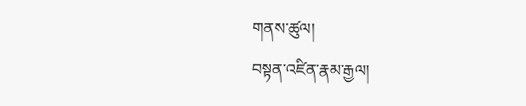གནས་ཚུལ།
བསྟན་འཛིན་རྣམ་རྒྱལ།